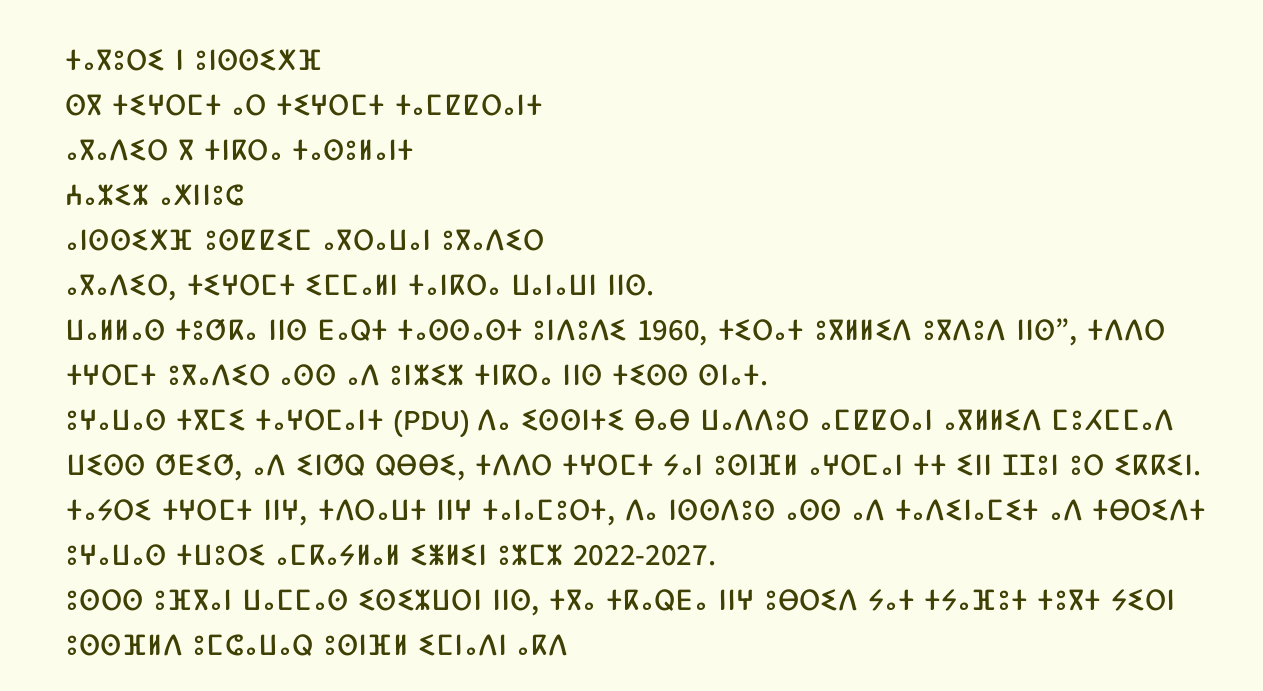ⵜⴰⴳⵓⵔⵉ ⵏ ⵓⵏⵙⵙⵉⵅⴼ
ⵙⴳ ⵜⵉⵖⵔⵎⵜ ⴰⵔ ⵜⵉⵖⵔⵎⵜ ⵜⴰⵎⵇⵇⵔⴰⵏⵜ
ⴰⴳⴰⴷⵉⵔ ⴳ ⵜⵏⴽⵔⴰ ⵜⴰⵙⵓⵍⴰⵏⵜ
ⵄⴰⵣⵉⵣ ⴰⵅⵏⵏⵓⵛ
ⴰⵏⵙⵙⵉⵅⴼ ⵓⵙⵇⵇⵉⵎ ⴰⴳⵔⴰⵡⴰⵏ ⵓⴳⴰⴷⵉⵔ
ⴰⴳⴰⴷⵉⵔ, ⵜⵉⵖⵔⵎⵜ ⵉⵎⵎⴰⵍⵏ ⵜⴰⵏⴽⵔⴰ ⵡⴰⵏⴰⵡⵏ ⵏⵏⵙ.
ⵡⴰⵍⵍⴰⵙ ⵜⵓⵚⴽⴰ ⵏⵏⵙ ⴹⴰⵕⵜ ⵜⴰⵙⵙⴰⵙⵜ ⵓⵏⴷⵓⴷⵉ 1960, ⵜⵉⵔⴰⵜ ⵓⴳⵍⵍⵉⴷ ⵓⴳⴷⵓⴷ ⵏⵏⵙ”, ⵜⴷⴷⵔ ⵜⵖⵔⵎⵜ ⵓⴳⴰⴷⵉⵔ ⴰⵙⵙ ⴰⴷ ⵓⵏⵣⵉⵣ ⵜⵏⴽⵔⴰ ⵏⵏⵙ ⵜⵉⵙⵙ ⵙⵏⴰⵜ.
ⵓⵖⴰⵡⴰⵙ ⵜⴳⵎⵉ ⵜⴰⵖⵔⵎⴰⵏⵜ (PDU) ⴷⴰ ⵉⵙⵙⵏⵜⵉ ⴱⴰⴱ ⵡⴰⴷⴷⵓⵔ ⴰⵎⵇⵇⵔⴰⵏ ⴰⴳⵍⵍⵉⴷ ⵎⵓⵃⵎⵎⴰⴷ ⵡⵉⵙⵙ ⵚⴹⵉⵚ, ⴰⴷ ⵉⵏⵚⵕ ⵕⴱⴱⵉ, ⵜⴷⴷⵔ ⵜⵖⵔⵎⵜ ⵢⴰⵏ ⵓⵙⵏⴼⵍ ⴰⵖⵔⵎⴰⵏ ⵜⵜ ⵉⵏⵏ ⵊⵊⵓⵏ ⵓⵔ ⵉⴽⴽⵉⵏ.
ⵜⴰⵢⵔⵉ ⵜⵖⵔⵎⵜ ⵏⵏⵖ, ⵜⴷⵔⴰⵡⵜ ⵏⵏⵖ ⵜⴰⵏⴰⵎⵓⵔⵜ, ⴷⴰ ⵏⵙⵙⴷⵓⵙ ⴰⵙⵙ ⴰⴷ ⵜⴰⴷⵉⵏⴰⵎⵉⵜ ⴰⴷ ⵜⴱⵔⵉⴷⵜ ⵓⵖⴰⵡⴰⵙ ⵜⵡⵓⵔⵉ ⴰⵎⴽⴰⵢⵍⴰⵍ ⵉⵥⵍⵉⵏ ⵓⵣⵎⵣ 2022-2027.
ⵓⵙⵔⵙ ⵓⴼⴳⴰⵏ ⵡⴰⵎⵎⴰⵙ ⵉⵙⵉⵣⵡⵔⵏ ⵏⵏⵙ, ⵜⴳⴰ ⵜⴽⴰⵕⴹⴰ ⵏⵏⵖ ⵓⴱⵔⵉⴷ ⵢⴰⵜ ⵜⵢⴰⴼⵓⵜ ⵜⵓⴳⵜ ⵢⵉⵔⵏ ⵓⵙⵙⴼⵍⴷ ⵓⵎⵛⴰⵡⴰⵕ ⵓⵙⵏⴼⵍ ⵉⵎⵏⴰⴷⵏ ⴰⴽⴷ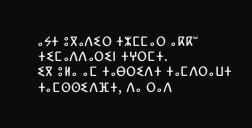ⴰⵢⵜ ⵓⴳⴰⴷⵉⵔ ⵜⵣⵎⵎⴰⵔ ⴰⴽⴽⵯ ⵜⵉⵎⴰⴷⴷⴰⵔⵉⵏ ⵜⵖⵔⵎⵜ.
ⵉⴳ ⵓⵍⴰ ⴰⵎ ⵜⴰⴱⵔⵉⴷⵜ ⵜⴰⵎⴷⵔⴰⵡⵜ ⵜⴰⵎⵙⵙⵉⴷⴼⵜ, ⴷⴰ ⵔⴰⴷ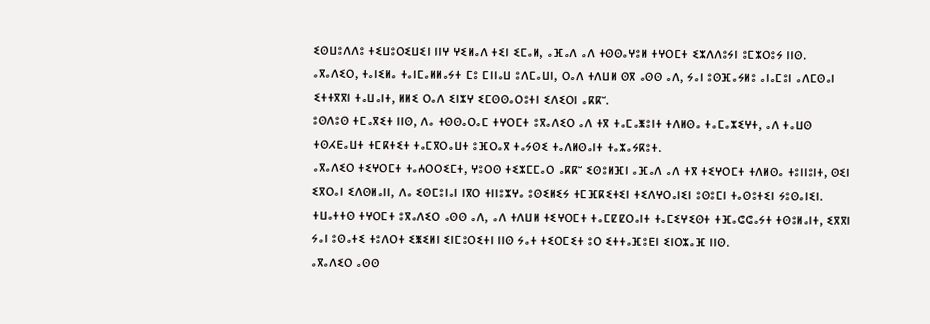ⵉⵙⵡⵓⴷⴷⵓ ⵜⵉⵡⵓⵔⵉⵡⵉⵏ ⵏⵏⵖ ⵖⵉⵍⴰⴷ ⵜⵉⵏ ⵉⵎⴰⵍ, ⴰⴼⴰⴷ ⴰⴷ ⵜⵙⵙⴰⵖⵓⵍ ⵜⵖⵔⵎⵜ ⵉⵣⴷⴷⵓⵢⵏ ⵓⵎⵣⵔⵓⵢ ⵏⵏⵙ.
ⴰⴳⴰⴷⵉⵔ, ⵜⴰⵏⵉⵍⴰ ⵜⴰⵏⵎⴰⵍⵍⴰⵢⵜ ⵎⵓ ⵎⵏⵏⴰⵡ ⵓⴷⵎⴰⵡⵏ, ⵔⴰⴷ ⵜⴷⵡⵍ ⵙⴳ ⴰⵙⵙ ⴰⴷ, ⵢⴰⵏ ⵓⵙⴼⴰⵢⵍⵓ ⴰⵏⴰⵎⵓⵏ ⴰⴷⵎⵙⴰⵏ ⵉⵜⵜⴳⴳⵏ ⵜⴰⵡⴰⵏⵜ, ⵍⵍⵉ ⵔⴰⴷ ⵉⵏⵣⵖ ⵉⵎⵙⵙⴰⵔⵓⵜⵏ ⵉⴷⵉⵔⵏ ⴰⴽⴽⵯ.
ⵓⵙⴷⵓⵙ ⵜⵎⴰⴳⵉⵜ ⵏⵏⵙ, ⴷⴰ ⵜⵙⵙⴰⵔⴰⵎ ⵜⵖⵔⵎⵜ ⵓⴳⴰⴷⵉⵔ ⴰⴷ ⵜⴳ ⵜⴰⵎⴰⵥⵓⵏⵜ ⵜⴷⵍⵙⴰ ⵜⴰⵎⴰⵣⵉⵖⵜ, ⴰⴷ ⵜⴰⵡⵙ ⵜⵙⵃⴹⴰⵡⵜ ⵜⵎⴽⵜⵉⵜ ⵜⴰⵎⴳⵔⴰⵡⵜ ⵓⴼⵔⴰⴳ ⵜⴰⵢⵙⵉ ⵜⴰⴷⵍⵙⴰⵏⵜ ⵜⴰⵣⴰⵢⴽⵓⵜ.
ⴰⴳⴰⴷⵉⵔ ⵜⵉⵖⵔⵎⵜ ⵜⴰⵄⵔⵔⵉⵎⵜ, ⵖⵓⵔⵙ ⵜⵉⵣⵎⵎⴰⵔ ⴰⴽⴽⵯ ⵉⵙⵓⵍⴼⵏ ⴰⴼⴰⴷ ⴰⴷ ⵜⴳ ⵜⵉⵖⵔⵎⵜ ⵜⴷⵍⵙⴰ ⵜⵓⵏⵏⵓⵏⵜ, ⵙⵉⵏ ⵉⴳⵔⴰⵏ ⵉⴷⵙⵍⴰⵏⵏ, ⴷⴰ ⵉⵙⵎⵓⵏⴰⵏ ⵏⴳⵔ ⵜⵏⵏⵓⵣⵖⴰ ⵓⵙⵉⵍⵉⵢ ⵜⵎⴼⴽⵉⵜⵉⵏ ⵜⵉⴷⵖⵔⴰⵏⵉⵏ ⵓⵙⵓⵎⵏ ⵜⴰⵙⵓⵜⵉⵏ ⵢⵓⵙⴰⵏⵉⵏ.
ⵜⵡⴰⵜⵜⵙ ⵜⵖⵔⵎⵜ ⵓⴳⴰⴷⵉⵔ ⴰⵙⵙ ⴰⴷ, ⴰⴷ ⵜⴷⵡⵍ ⵜⵉⵖⵔⵎⵜ ⵜⴰⵎⵇⵇⵔⴰⵏⵜ ⵜⴰⵎⵉⵖⵉⵙⵜ ⵜⴼⴰⵛⵛⴰⵢⵜ ⵜⵙⵓⵍⴰⵏⵜ, ⵉⴳⴳⵏ ⵢⴰⵏ ⵓⵙⴰⵜⵉ ⵜⵓⴷⵔⵜ ⵉⵥⵉⵍⵏ ⵉⵏⵎⵓⵔⵉⵜⵏ ⵏⵏⵙ ⵢⴰⵜ ⵜⵉⵔⵎⵉⵜ ⵓⵔ ⵉⵜⵜⴰⴼⵓⴹⵏ ⵉⵏⵔⵣⴰⴼ ⵏⵏⵙ.
ⴰⴳⴰⴷⵉⵔ ⴰⵙⵙ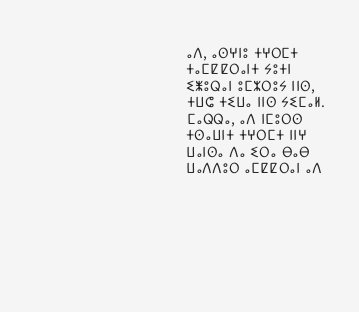ⴰⴷ, ⴰⵙⵖⵏⵓ ⵜⵖⵔⵎⵜ ⵜⴰⵎⵇⵇⵔⴰⵏⵜ ⵢⵓⵜⵏ ⵉⵥⵓⵕⴰⵏ ⵓⵎⵣⵔⵓⵢ ⵏⵏⵙ, ⵜⵡⵛ ⵜⵉⵡⴰ ⵏⵏⵙ ⵢⵉⵎⴰⵍ.
ⵎⴰⵕⵕⴰ, ⴰⴷ ⵏⵎⵓⵔⵙ ⵜⵙⴰⵡⵏⵜ ⵜⵖⵔⵎⵜ ⵏⵏⵖ ⵡⴰⵏⵙⴰ ⴷⴰ ⵉⵔⴰ ⴱⴰⴱ ⵡⴰⴷⴷⵓⵔ ⴰⵎⵇⵇⵔⴰⵏ ⴰⴷ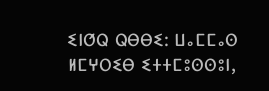ⵉⵏⵚⵕ ⵕⴱⴱⵉ: ⵡⴰⵎⵎⴰⵙ ⵍⵎⵖⵔⵉⴱ ⵉⵜⵜⵎⵓⵙⵙⵓⵏ,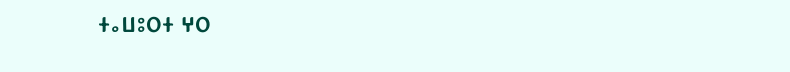ⵜⴰⵡⵓⵔⵜ ⵖⵔ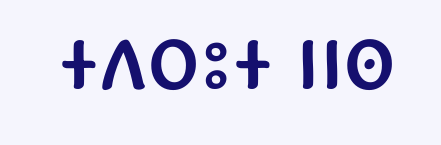ⵜⴷⵔⵓⵜ ⵏⵏⵙ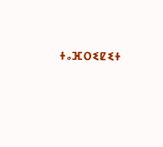ⵜⴰⴼⵔⵉⵇⵉⵜ